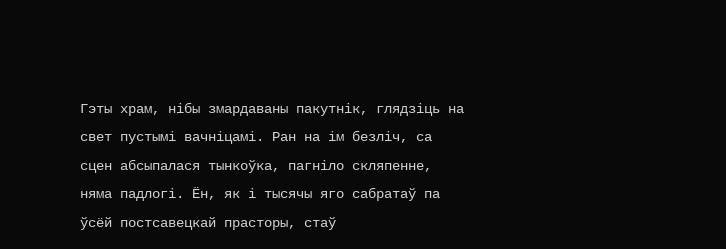Гэты храм, нібы змардаваны пакутнік, глядзіць на свет пустымі вачніцамі. Ран на ім безліч, са сцен абсыпалася тынкоўка, пагніло скляпенне, няма падлогі. Ён, як і тысячы яго сабратаў па ўсёй постсавецкай прасторы, стаў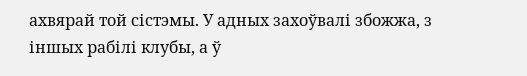ахвярай той сістэмы. У адных захоўвалі збожжа, з іншых рабілі клубы, а ў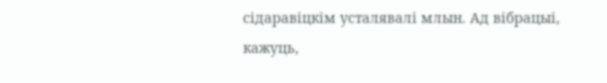сідаравіцкім усталявалі млын. Ад вібрацыі, кажуць,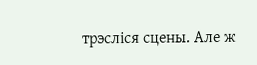трэсліся сцены. Але ж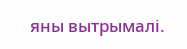яны вытрымалі.